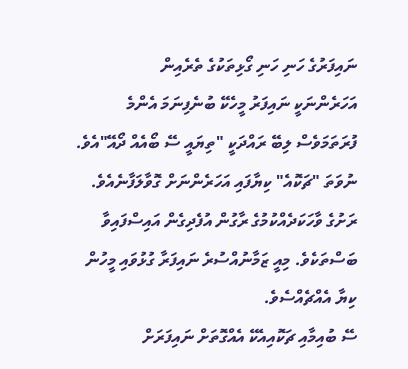ނައިފަރުގެ ހަނި ހަނި ގޯޅިތަކުގެ ތެރެއިން
އަހަރެންނަކީ ނައިފަރު މީހެކޭ ބުނެފިނަމަ އެންމެ ފުރަތަމަވެސް ލިބޭ ރައްދަކީ "ތިޔައީ ސޭ ބޯއެއް ދޯއޭ"އެވެ. ނުވަތަ "ޗަކޮއެ" ކިޔާފައި އަހަރެންނަށް ގޮވާލަފާނެއެވެ. ރަށުގެ ވާހަކަދެއްކުމުގެ ރާގުން އުފެދިގެން އައިސްފައިވާ ބަސްތަކެވެ. މިއީ ޒަމާނުއްސުރެ ނައިފަރާ ގުޅުވައި މީހުން ކިޔާ އެއްޗެއްސެވެ.
ސޭ ބުއިމާއި ޗަކޮއިއެކޭ އެއްގޮތަށް ނައިފަރަށް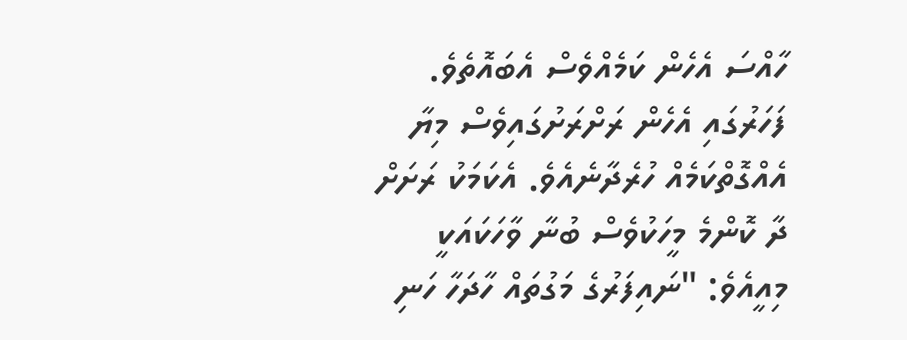ހާއްސަ އެހެން ކަމެއްވެސް އެބައޮތެވެ. ފަހަރުގައި އެހެން ރަށްރަށުގައިވެސް މިޔާ އެއްގޮތްކަމެއް ހުރެދާނެއެވެ. އެކަމަކު ރަށަށް ދާ ކޮންމެ މީހަކުވެސް ބުނާ ވާހަކައަކީ މިއީއެވެ: "ނައިފަރުގެ މަގުތައް ހާދަހާ ހަނި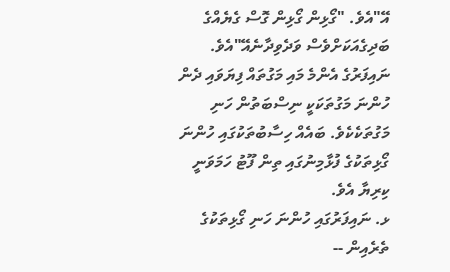އޭ"އެވެ. "ގޯޅިން ގޯޅިން ގޮސް ގެޔެއްގެ ބަދިގެއަކަށްވެސް ވަދެވިދާނެއޭ"އެވެ.
ނައިފަރުގެ އެންމެ މައި މަގުތައް ފިޔަވައި ދެން ހުންނަ މަގުތަކަކީ ނިސްބަތުން ހަނި މަގުތަކެކެވެ. ބައެއް ހިސާބުތަކުގައި ހުންނަ ގޯޅިތަކުގެ ފުޅާމިނުގައި ތިން ފޫޓު ހަމަވަނީ ކިރިޔާ އެވެ.
ޅ. ނައިފަރުގައި ހުންނަ ހަނި ގޯޅިތަކުގެ ތެރެއިން --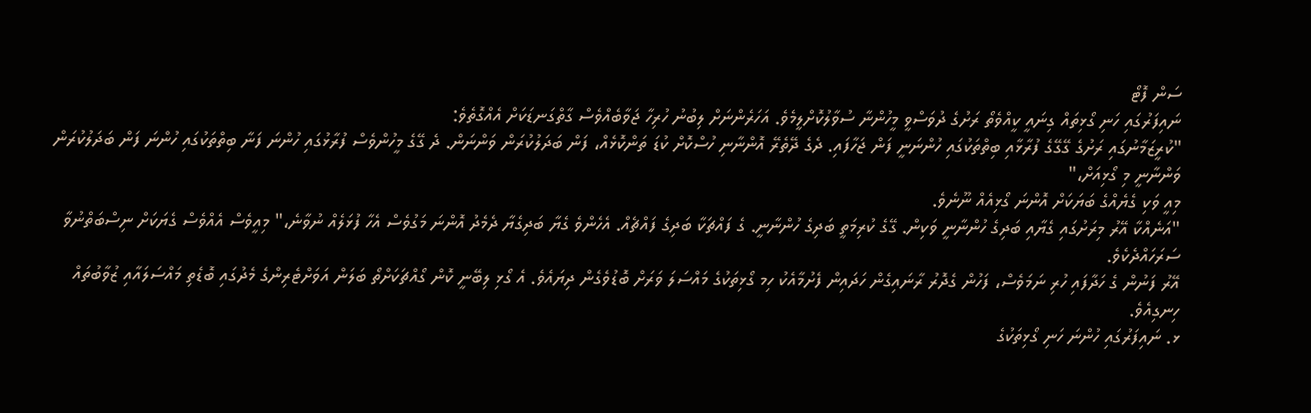ސަން ފޮޓޯ
ނައިފަރުގައި ހަނި ގޯޅިތައް ގިނައީ ކީއްވެތޯ ރަށުގެ ދުވަސްވީ މީހުންނާ ސުވާލުކޮށްލީމެވެ. އަހަރެންނަށް ލިބުނު ހުރިހާ ޖަވާބެއްވެސް ގާތްގަނޑަކަށް އެއްގޮތެވެ:
"ކުރީޒަމާނުގައި ރަށުގެ ގޭގޭގެ ފުރާޅާއި ބިތްތަކުގައި ހުންނަނީ ފަން ޖަހާފައި. ދެގެ ދޭތެރޭ އޮންނާނި ހުސްކޮށް ކުޑަ ތަންކޮޅެއް، ފަން ބަދަލުކުރަން ވަންނަން. ދެ ގޭގެ މީހުންވެސް ފުރާޅުގައި ހުންނަ ފަނާ ބިތްތަކުގައި ހުންނަ ފަން ބަދަލުކުރަން ވަންނާނީ މި ގޯޅިއަށް،"
މިއީ ވަކި ގެޔެއްގެ ބަޔަކަށް އޮންނަ ގޯޅިއެއް ނޫނެވެ.
"އަނެއްކާ އޭރު މިރަށުގައި ގެޔާއި ބަދިގެ ހުންނާނީ ވަކިން. ގޭގެ ކުރިމަތީ ބަދިގެ ހުންނާނީ. ގެ ފައްޗަކާ ބަދިގެ ފައްޗެއް. އެހެންވެ ގެޔާ ބަދިގެޔާ ދެމެދު އޮންނަ މަގުވެސް އެހާ ފުޅަލެއް ނުވާނެ،" މިއީވެސް އެއްވެސް ގެޔަކަށް ނިސްބަތްނުވާ ސަރަހައްދެކެވެ.
އޭރު ފަނުން ގެ ހަދާފައި ހުރި ނަމަވެސް، ފަހުން ގެދޮރު ރާނައިގެން ހަދައިން ފެށުމާއެކު ހިމ ގޯޅިތަކުގެ މައްސަލަ ވަރަށް ބޮޑުވެގެން ދިޔައެވެ. އެ ގޯޅި ލިބޭނީ ކޮން ގޯއްޗަކަށްތޯ ބަލަން އަވަށްޓެރިންގެ މެދުގައި ބޮޑެތި މައްސަލައާއި ޒުވާބުތައް ހިނގިއެވެ.
ޅ. ނައިފަރުގައި ހުންނަ ހަނި ގޯޅިތަކުގެ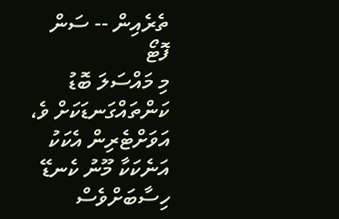ތެރެއިން -- ސަން ފޮޓޯ
މި މައްސަލަ ބޮޑު ކަންތައްގަނޑަކަށް ވެ، އަވަށްޓެރިން އެކަކު އަނެކަކާ މޫނު ކެނޑޭ ހިސާބަށްވެސް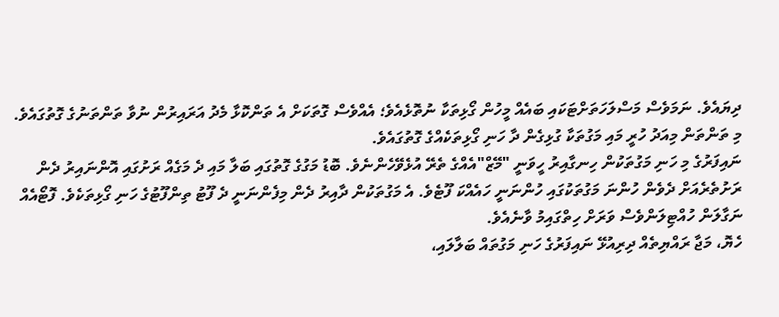ދިޔައެވެ. ނަމަވެސް މަސްލަހަތަށްޓަކައި ބައެއް މީހުން ގޯޅިތަކާ ނުތޮޅެއެވެ؛ އެއްވެސް ގޮތަކަށް އެ ތަންކޮޅާ މެދު އަރައިރުން ނުވާ ތަންތަނުގެ ގޮތުގައެވެ.
މި ތަންތަން މިއަދު ހުރީ މައި މަގުތަކާ ގުޅިގެން ދާ ހަނި ގޯޅިތަކެއްގެ ގޮތުގައެވެ.
ނައިފަރުގެ މި ހަނި މަގުތަކުން ހިނގާއިރު ހީވަނީ "މޭޒް"އެއްގެ ތެރޭ އުޅެވޭހެންނެވެ. ބޮޑު މަގުގެ ގޮތުގައި ބަލާ މައި ދެ މަގެއް ރަށުގައި އޮންނައިރު ދެން ރަށުތެރެއަށް ދެވެން ހުންނަ މަގުތަކުގައި ހުންނަނީ ހައެއްކަ ފޫޓެވެ. އެ މަގުތަކުން ދާއިރު ދެން މިފެންނަނީ ދެ ފޫޓު ތިންފޫޓުގެ ހަނި ގޯޅިތަކެވެ. ފޮޓޯއެއް ނަގާލަން ހުއްޓިލަންވެސް ވަރަށް ހިތްގައިމު ވާނެއެވެ.
ހެޔޮ، މަޖާ ރައްޔިތެއް ދިރިއުޅޭ ނައިފަރުގެ ހަނި މަގުތައް ބަލާލައި،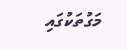މަގުތަކުގައި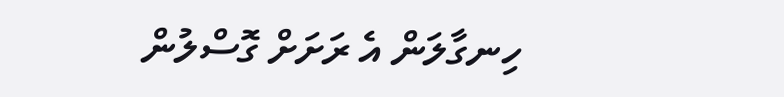ހިނގާލަން އެ ރަށަށް ގޮސްލުން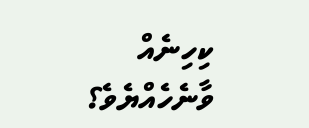ކިހިނެއް ވާނެހެއްޔެވެ؟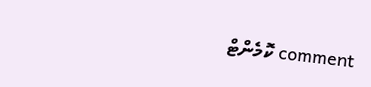comment ކޮމެންޓް